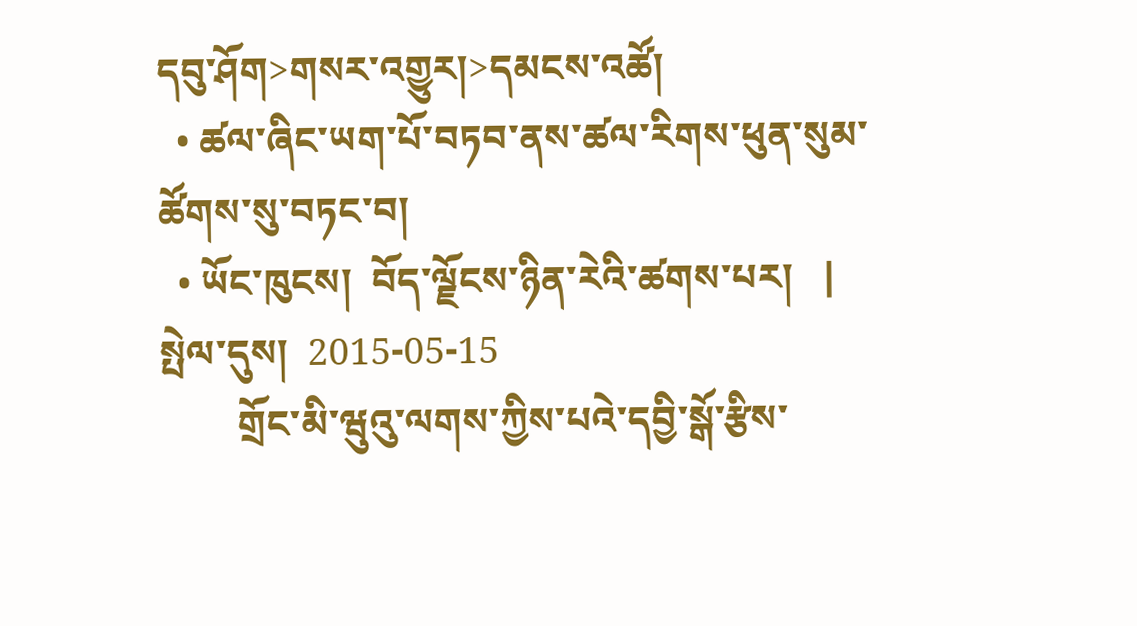དབུ་ཤོག>གསར་འགྱུར།>དམངས་འཚོ།
  • ཚལ་ཞིང་ཡག་པོ་བཏབ་ནས་ཚལ་རིགས་ཕུན་སུམ་ཚོགས་སུ་བཏང་བ།
  • ཡོང་ཁུངས།  བོད་ལྗོངས་ཉིན་རེའི་ཚགས་པར།   |     སྤེལ་དུས།  2015-05-15
        གྲོང་མི་ཝུའུ་ལགས་ཀྱིས་པའེ་དབྱི་སྒོ་རྩིས་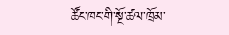ཚོང་ཁང་གི་སྔོ་ཚལ་ཁྲོམ་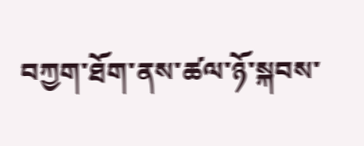བཀྱག་ཐོག་ནས་ཚལ་ཉོ་སྐབས་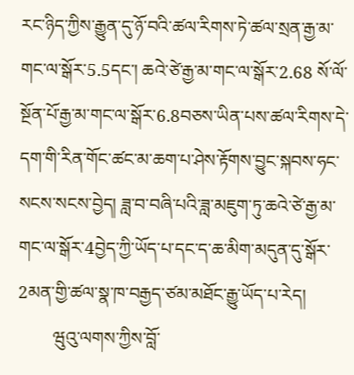རང་ཉིད་ཀྱིས་རྒྱུན་དུ་ཉོ་བའི་ཚལ་རིགས་ཏེ་ཚལ་སྲན་རྒྱ་མ་གང་ལ་སྒོར་5.5དང་། ཆའེ་ཙེ་རྒྱ་མ་གང་ལ་སྒོར་2.68 སོ་ལོ་སྔོན་པོ་རྒྱ་མ་གང་ལ་སྒོར་6.8བཅས་ཡིན་པས་ཚལ་རིགས་དེ་དག་གི་རིན་གོང་ཚང་མ་ཆག་པ་ཤེས་རྟོགས་བྱུང་སྐབས་ཧང་སངས་སངས་བྱེད། ཟླ་བ་བཞི་པའི་ཟླ་མཇུག་ཏུ་ཆའེ་ཙེ་རྒྱ་མ་གང་ལ་སྒོར་4བྱེད་ཀྱི་ཡོད་པ་དང་ད་ཆ་མིག་མདུན་དུ་སྒོར་2མན་གྱི་ཚལ་སྣ་ཁ་བརྒྱད་ཙམ་མཐོང་རྒྱུ་ཡོད་པ་རེད།
        ཝུའུ་ལགས་ཀྱིས་བློ་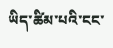ཡིད་ཚིམ་པའི་ངང་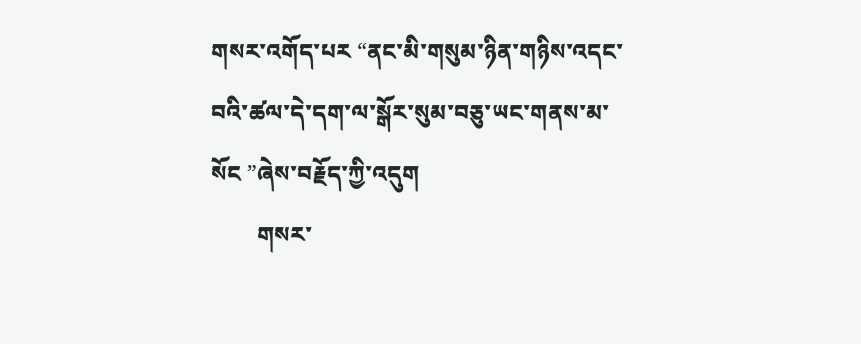གསར་འགོད་པར “ནང་མི་གསུམ་ཉིན་གཉིས་འདང་བའི་ཚལ་དེ་དག་ལ་སྒོར་སུམ་བཅུ་ཡང་གནས་མ་སོང ”ཞེས་བརྗོད་ཀྱི་འདུག
        གསར་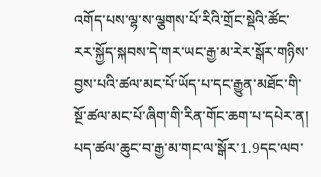འགོད་པས་ལྷ་ས་ལྕགས་པོ་རིའི་གྲོང་སྡེའི་ཚོང་རར་སྐྱོད་སྐབས་དེ་གར་ཡང་རྒྱ་མ་རེར་སྒོར་གཉིས་བྱས་པའི་ཚལ་མང་པོ་ཡོད་པ་དང་རྒྱུན་མཐོང་གི་སྔོ་ཚལ་མང་པོ་ཞིག་གི་རིན་གོང་ཆག་པ་དཔེར་ན། པད་ཚལ་ཆུང་བ་རྒྱ་མ་གང་ལ་སྒོར་1.9དང་ལབ་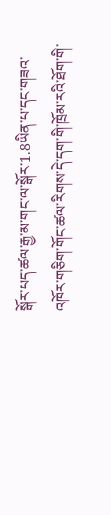སྒོར་པད་ཚལ་རྒྱ་མ་གང་ལ་སྒོར་1.8ཡིན་པ་དང་གཟའ་འཁོར་གཅིག་གོང་ཚལ་རིགས་དེ་དག་གི་ཁྲོམ་རའི་ཐོག་གི་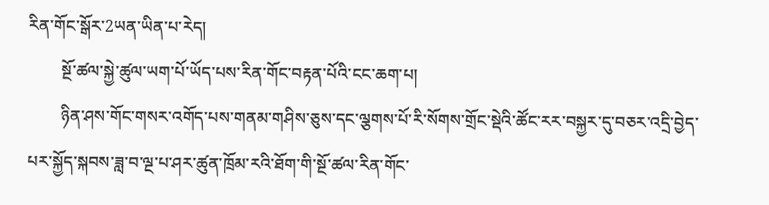རིན་གོང་སྒོར་2ཡན་ཡིན་པ་རེད།
        སྔོ་ཚལ་སྐྱེ་ཚུལ་ཡག་པོ་ཡོད་པས་རིན་གོང་བརྟན་པོའི་ངང་ཆག་པ།
        ཉིན་ཤས་གོང་གསར་འགོད་པས་གནམ་གཤིས་ཅུས་དང་ལྕགས་པོ་རི་སོགས་གྲོང་སྡེའི་ཚོང་རར་བསྐྱར་དུ་བཅར་འདྲི་བྱེད་པར་སྐྱོད་སྐབས་ཟླ་བ་ལྔ་པ་ཤར་ཚུན་ཁྲོམ་རའི་ཐོག་གི་སྔོ་ཚལ་རིན་གོང་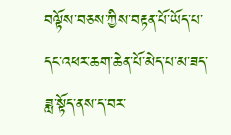བལྟོས་བཅས་ཀྱིས་བརྟན་པོ་ཡོད་པ་དང་འཕར་ཆག་ཆེན་པོ་མེད་པ་མ་ཟད་ཟླ་སྟོད་ནས་ད་བར་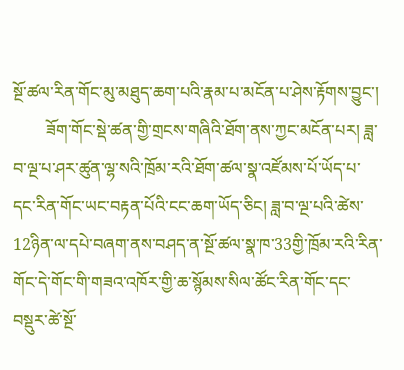སྔོ་ཚལ་རིན་གོང་མུ་མཐུད་ཆག་པའི་རྣམ་པ་མངོན་པ་ཤེས་རྟོགས་བྱུང་།
        ཟོག་གོང་སྡེ་ཚན་གྱི་གྲངས་གཞིའི་ཐོག་ནས་ཀྱང་མངོན་པར། ཟླ་བ་ལྔ་པ་ཤར་ཚུན་ལྷ་སའི་ཁྲོམ་རའི་ཐོག་ཚལ་སྣ་འཛོམས་པོ་ཡོད་པ་དང་རིན་གོང་ཡང་བརྟན་པོའི་ངང་ཆག་ཡོད་ཅིང། ཟླ་བ་ལྔ་པའི་ཚེས་12ཉིན་ལ་དཔེ་བཞག་ནས་བཤད་ན་སྔོ་ཚལ་སྣ་ཁ་33གྱི་ཁྲོམ་རའི་རིན་གོང་དེ་གོང་གི་གཟའ་འཁོར་གྱི་ཆ་སྙོམས་སིལ་ཚོང་རིན་གོང་དང་བསྡུར་ཚེ་སྔོ་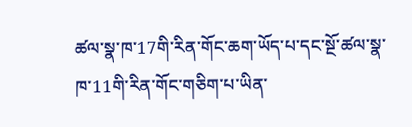ཚལ་སྣ་ཁ་17གི་རིན་གོང་ཆག་ཡོད་པ་དང་སྔོ་ཚལ་སྣ་ཁ་11གི་རིན་གོང་གཅིག་པ་ཡིན་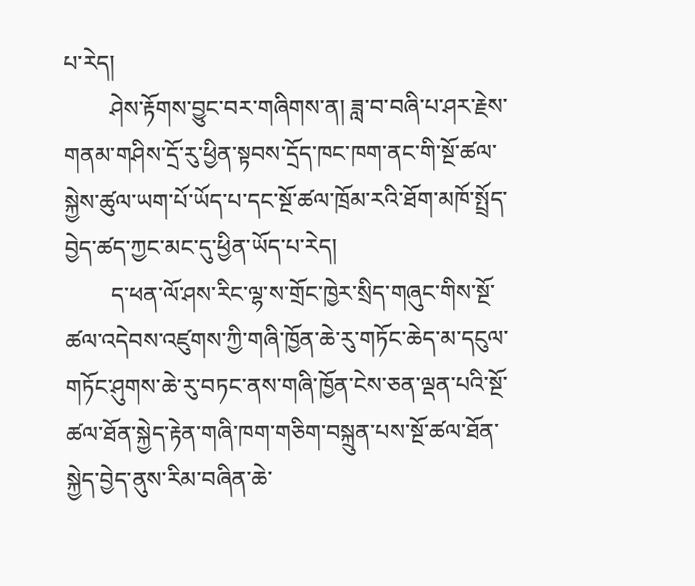པ་རེད།
        ཤེས་རྟོགས་བྱུང་བར་གཞིགས་ན། ཟླ་བ་བཞི་པ་ཤར་རྗེས་གནམ་གཤིས་དྲོ་རུ་ཕྱིན་སྟབས་དྲོད་ཁང་ཁག་ནང་གི་སྔོ་ཚལ་སྐྱེས་ཚུལ་ཡག་པོ་ཡོད་པ་དང་སྔོ་ཚལ་ཁྲོམ་རའི་ཐོག་མཁོ་སྤྲོད་བྱེད་ཚད་ཀྱང་མང་དུ་ཕྱིན་ཡོད་པ་རེད།
        ད་ཕན་ལོ་ཤས་རིང་ལྷ་ས་གྲོང་ཁྱེར་སྲིད་གཞུང་གིས་སྔོ་ཚལ་འདེབས་འཛུགས་ཀྱི་གཞི་ཁྱོན་ཆེ་རུ་གཏོང་ཆེད་མ་དངུལ་གཏོང་ཤུགས་ཆེ་རུ་བཏང་ནས་གཞི་ཁྱོན་ངེས་ཅན་ལྡན་པའི་སྔོ་ཚལ་ཐོན་སྐྱེད་རྟེན་གཞི་ཁག་གཅིག་བསྐྲུན་པས་སྔོ་ཚལ་ཐོན་སྐྱེད་བྱེད་ནུས་རིམ་བཞིན་ཆེ་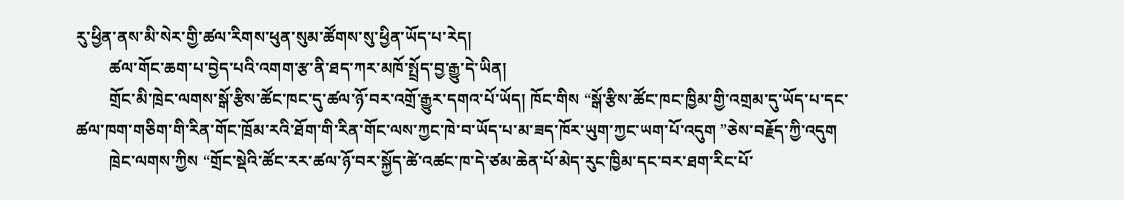རུ་ཕྱིན་ནས་མི་སེར་གྱི་ཚལ་རིགས་ཕུན་སུམ་ཚོགས་སུ་ཕྱིན་ཡོད་པ་རེད།
        ཚལ་གོང་ཆག་པ་བྱེད་པའི་འགག་རྩ་ནི་ཐད་ཀར་མཁོ་སྤྲོད་བྱ་རྒྱུ་དེ་ཡིན།
        གྲོང་མི་ཁྲེང་ལགས་སྒོ་རྩིས་ཚོང་ཁང་དུ་ཚལ་ཉོ་བར་འགྲོ་རྒྱུར་དགའ་པོ་ཡོད། ཁོང་གིས “སྒོ་རྩིས་ཚོང་ཁང་ཁྱིམ་གྱི་འགྲམ་དུ་ཡོད་པ་དང་ཚལ་ཁག་གཅིག་གི་རིན་གོང་ཁྲོམ་རའི་ཐོག་གི་རིན་གོང་ལས་ཀྱང་ཁེ་བ་ཡོད་པ་མ་ཟད་ཁོར་ཡུག་ཀྱང་ཡག་པོ་འདུག ”ཅེས་བརྗོད་ཀྱི་འདུག
        ཁྲེང་ལགས་ཀྱིས “གྲོང་སྡེའི་ཚོང་རར་ཚལ་ཉོ་བར་སྐྱོད་ཚེ་འཚང་ཁ་དེ་ཙམ་ཆེན་པོ་མེད་རུང་ཁྱིམ་དང་བར་ཐག་རིང་པོ་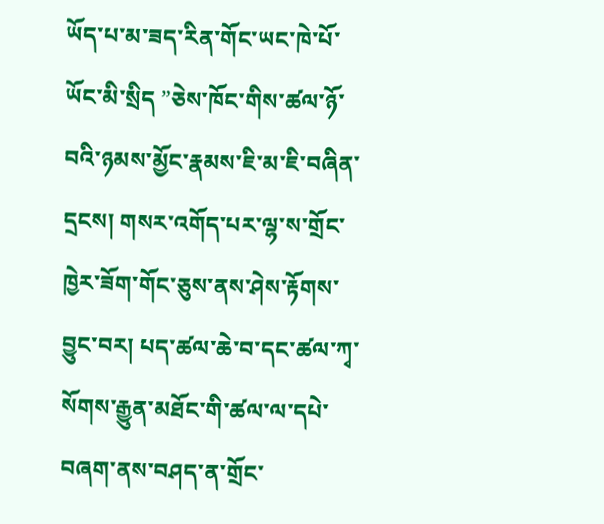ཡོད་པ་མ་ཟད་རིན་གོང་ཡང་ཁེ་པོ་ཡོང་མི་སྲིད ”ཅེས་ཁོང་གིས་ཚལ་ཉོ་བའི་ཉམས་མྱོང་རྣམས་ཇི་མ་ཇི་བཞིན་དྲངས། གསར་འགོད་པར་ལྷ་ས་གྲོང་ཁྱེར་ཟོག་གོང་ཅུས་ནས་ཤེས་རྟོགས་བྱུང་བར། པད་ཚལ་ཆེ་བ་དང་ཚལ་ཀྭ་སོགས་རྒྱུན་མཐོང་གི་ཚལ་ལ་དཔེ་བཞག་ནས་བཤད་ན་གྲོང་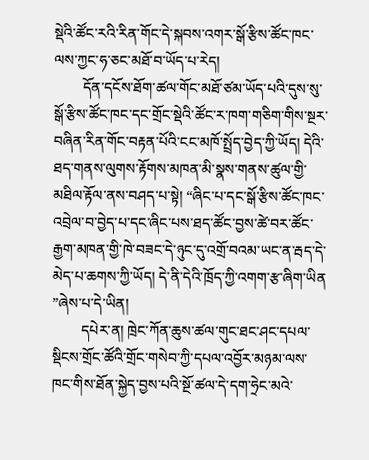སྡེའི་ཚོང་རའི་རིན་གོང་དེ་སྐབས་འགར་སྒོ་རྩིས་ཚོང་ཁང་ལས་ཀྱང་ཧ་ཅང་མཐོ་བ་ཡོད་པ་རེད།
        དོན་དངོས་ཐོག་ཚལ་གོང་མཐོ་ཙམ་ཡོད་པའི་དུས་སུ་སྒོ་རྩིས་ཚོང་ཁང་དང་གྲོང་སྡེའི་ཚོང་ར་ཁག་གཅིག་གིས་སྔར་བཞིན་རིན་གོང་བརྟན་པོའི་ངང་མཁོ་སྤྲོད་བྱེད་ཀྱི་ཡོད། དེའི་ཐད་གནས་ལུགས་རྟོགས་མཁན་མི་སྣས་གནས་ཚུལ་གྱི་མཐིལ་རྟོལ་ནས་བཤད་པ་སྟེ། “ཞིང་པ་དང་སྒོ་རྩིས་ཚོང་ཁང་འབྲེལ་བ་བྱེད་པ་དང་ཞིང་པས་ཐད་ཚོང་བྱས་ཚེ་བར་ཚོང་རྒྱག་མཁན་གྱི་ཁེ་བཟང་དེ་ཉུང་དུ་འགྲོ་བའམ་ཡང་ན་རྦད་དེ་མེད་པ་ཆགས་ཀྱི་ཡོད། དེ་ནི་དེའི་ཁྲོད་ཀྱི་འགག་རྩ་ཞིག་ཡིན ”ཞེས་པ་དེ་ཡིན།
        དཔེར་ན། ཁྲེང་ཀོན་ཆུས་ཚལ་གུང་ཐང་ཤང་དཔལ་སྡིངས་གྲོང་ཚོའི་གྲོང་གསེབ་ཀྱི་དཔལ་འབྱོར་མཉམ་ལས་ཁང་གིས་ཐོན་སྐྱེད་བྱས་པའི་སྔོ་ཚལ་དེ་དག་ཧྲེང་མའེ་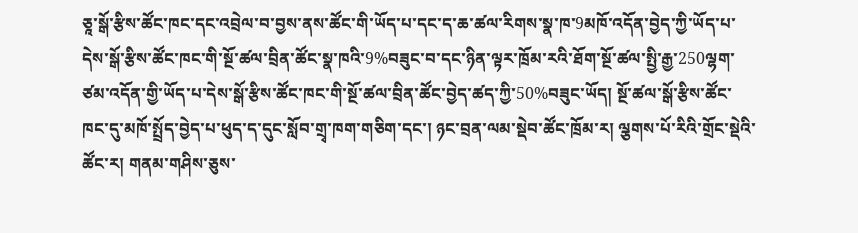ཅཱ་སྒོ་རྩིས་ཚོང་ཁང་དང་འབྲེལ་བ་བྱས་ནས་ཚོང་གི་ཡོད་པ་དང་ད་ཆ་ཚལ་རིགས་སྣ་ཁ་9མཁོ་འདོན་བྱེད་ཀྱི་ཡོད་པ་དེས་སྒོ་རྩིས་ཚོང་ཁང་གི་སྔོ་ཚལ་བྲིན་ཚོང་སྣ་ཁའི་9%བཟུང་བ་དང་ཉིན་ལྟར་ཁྲོམ་རའི་ཐོག་སྔོ་ཚལ་སྤྱི་རྒྱ་250ལྷག་ཙམ་འདོན་གྱི་ཡོད་པ་དེས་སྒོ་རྩིས་ཚོང་ཁང་གི་སྔོ་ཚལ་བྲིན་ཚོང་བྱེད་ཚད་ཀྱི་50%བཟུང་ཡོད། སྔོ་ཚལ་སྒོ་རྩིས་ཚོང་ཁང་དུ་མཁོ་སྤྲོད་བྱེད་པ་ཕུད་ད་དུང་སློབ་གྲྭ་ཁག་གཅིག་དང་། ཉང་བྲན་ལམ་སྡེབ་ཚོང་ཁྲོམ་ར། ལྕགས་པོ་རིའི་གྲོང་སྡེའི་ཚོང་ར། གནམ་གཤིས་ཅུས་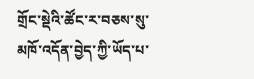གྲོང་སྡེའི་ཚོང་ར་བཅས་སུ་མཁོ་འདོན་བྱེད་ཀྱི་ཡོད་པ་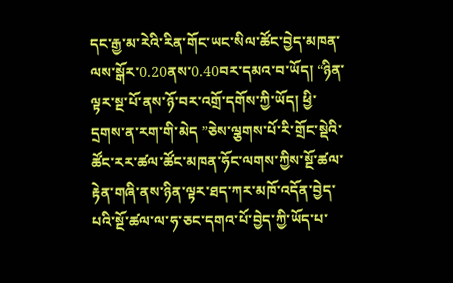དང་རྒྱ་མ་རེའི་རིན་གོང་ཡང་སིལ་ཚོང་བྱེད་མཁན་ལས་སྒོར་0.20ནས་0.40བར་དམའ་བ་ཡོད། “ཉིན་ལྟར་སྔ་པོ་ནས་ཉོ་བར་འགྲོ་དགོས་ཀྱི་ཡོད། ཕྱི་དྲགས་ན་རག་གི་མེད ”ཅེས་ལྕགས་པོ་རི་གྲོང་སྡེའི་ཚོང་རར་ཚལ་ཚོང་མཁན་ཧོང་ལགས་ཀྱིས་སྔོ་ཚལ་རྟེན་གཞི་ནས་ཉིན་ལྟར་ཐད་ཀར་མཁོ་འདོན་བྱེད་པའི་སྔོ་ཚལ་ལ་ཧ་ཅང་དགའ་པོ་བྱེད་ཀྱི་ཡོད་པ་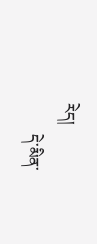རེད།
        དེ་མིན་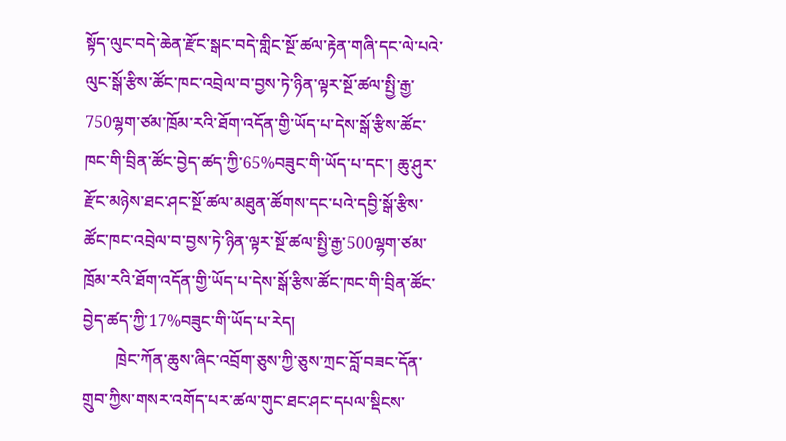སྟོད་ལུང་བདེ་ཆེན་རྫོང་སྒང་བདེ་གླིང་སྔོ་ཚལ་རྟེན་གཞི་དང་ལེ་པའེ་ལུང་སྒོ་རྩིས་ཚོང་ཁང་འབྲེལ་བ་བྱས་ཏེ་ཉིན་ལྟར་སྔོ་ཚལ་སྤྱི་རྒྱ་750ལྷག་ཙམ་ཁྲོམ་རའི་ཐོག་འདོན་གྱི་ཡོད་པ་དེས་སྒོ་རྩིས་ཚོང་ཁང་གི་བྲིན་ཚོང་བྱེད་ཚད་ཀྱི་65%བཟུང་གི་ཡོད་པ་དང་། ཆུ་ཤུར་རྫོང་མཉེས་ཐང་ཤང་སྔོ་ཚལ་མཐུན་ཚོགས་དང་པའེ་དབྱི་སྒོ་རྩིས་ཚོང་ཁང་འབྲེལ་བ་བྱས་ཏེ་ཉིན་ལྟར་སྔོ་ཚལ་སྤྱི་རྒྱ་500ལྷག་ཙམ་ཁྲོམ་རའི་ཐོག་འདོན་གྱི་ཡོད་པ་དེས་སྒོ་རྩིས་ཚོང་ཁང་གི་བྲིན་ཚོང་བྱེད་ཚད་ཀྱི་17%བཟུང་གི་ཡོད་པ་རེད།
        ཁྲེང་ཀོན་ཆུས་ཞིང་འབྲོག་ཅུས་ཀྱི་ཅུས་ཀྲང་བློ་བཟང་དོན་གྲུབ་ཀྱིས་གསར་འགོད་པར་ཚལ་གུང་ཐང་ཤང་དཔལ་སྡིངས་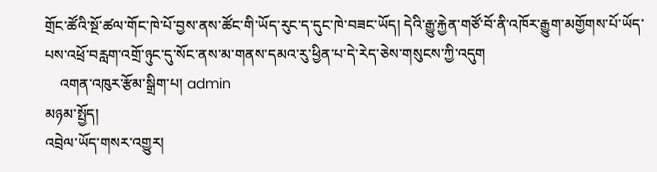གྲོང་ཚོའི་སྔོ་ཚལ་གོང་ཁེ་པོ་བྱས་ནས་ཚོང་གི་ཡོད་རུང་ད་དུང་ཁེ་བཟང་ཡོད། དེའི་རྒྱུ་རྐྱེན་གཙོ་བོ་ནི་འཁོར་རྒྱུག་མགྱོགས་པོ་ཡོད་པས་འཕྲོ་བརླག་འགྲོ་ཉུང་དུ་སོང་ནས་མ་གནས་དམའ་རུ་ཕྱིན་པ་དེ་རེད་ཅེས་གསུངས་ཀྱི་འདུག
    འགན་འཁུར་རྩོམ་སྒྲིག་པ། admin
མཉམ་སྤྱོད།
འབྲེལ་ཡོད་གསར་འགྱུར།